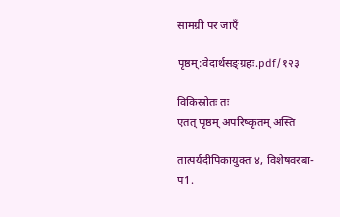सामग्री पर जाएँ

पृष्ठम्:वेदार्थसङ्ग्रहः.pdf/१२३

विकिस्रोतः तः
एतत् पृष्ठम् अपरिष्कृतम् अस्ति

तात्पर्यदीपिकायुक्त ४, विशेषवरबा-प1.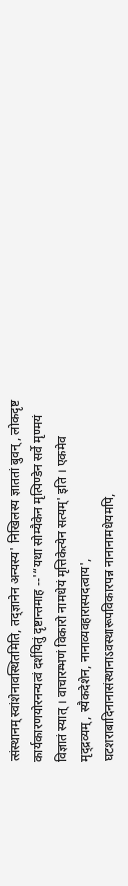त्संस्थानम् स्वांशेनावस्थितमिति, तद्ज्ञानेन अन्यस्य' निखिलस्य ज्ञाततां बुवन्, लोकदृष्ट कार्यकारणयोरनन्यत्वं दर्शयितुं दृष्टान्तमाह --'“यथा सोम्यैकेन मृत्पिण्डेन सर्वे मृण्मयं विज्ञातं स्यात् । वाचारम्भणं विकारो नामधेयं मृत्तिकेत्येन सत्यम्' इति । एकमेव मृद्द्रव्यम्, स्यैकदेशेन, नानाव्यवहारास्पदत्वाय', घटशराबादिनानासंस्थानाऽवस्थारूपविकारपन्न नानानामधेयमपि,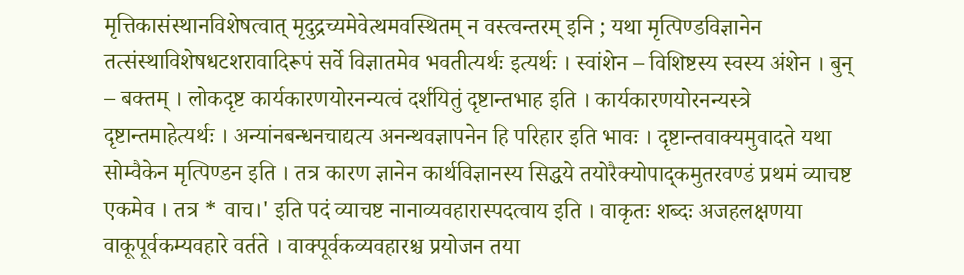मृत्तिकासंस्थानविशेषत्वात् मृदुद्रच्यमेवेत्थमवस्थितम् न वस्त्वन्तरम् इनि ; यथा मृत्पिण्डविज्ञानेन तत्संस्थाविशेषधटशरावादिरूपं सर्वे विज्ञातमेव भवतीत्यर्थः इत्यर्थः । स्वांशेन – विशिष्टस्य स्वस्य अंशेन । बुन् – बक्तम् । लोकदृष्ट कार्यकारणयोरनन्यत्वं दर्शयितुं दृष्टान्तभाह इति । कार्यकारणयोरनन्यस्त्रे दृष्टान्तमाहेत्यर्थः । अन्यांनबन्धनचाद्यत्य अनन्थवज्ञापनेन हि परिहार इति भावः । दृष्टान्तवाक्यमुवादते यथा सोम्वैकेन मृत्पिण्डन इति । तत्र कारण ज्ञानेन कार्थविज्ञानस्य सिद्धये तयोरैक्योपाद्कमुतरवण्डं प्रथमं व्याचष्ट एकमेव । तत्र * वाच।' इति पदं व्याचष्ट नानाव्यवहारास्पदत्वाय इति । वाकृतः शब्दः अजहलक्षणया वाकूपूर्वकम्यवहारे वर्तते । वाक्पूर्वकव्यवहारश्च प्रयोजन तया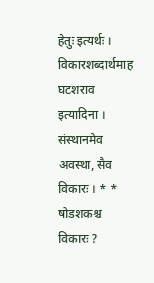हेतुः इत्यर्थः । विकारशब्दार्थमाह घटशराव इत्यादिना । संस्थानमेव अवस्था, सैव विकारः । * * षोडशकश्च विकारः ?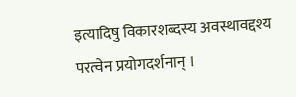इत्यादिषु विकारशब्दस्य अवस्थावद्दश्य परत्वेन प्रयोगदर्शनान् ।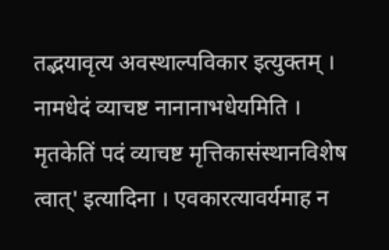तद्भयावृत्य अवस्थाल्पविकार इत्युक्तम् । नामधेदं व्याचष्ट नानानाभधेयमिति । मृतकेतिं पदं व्याचष्ट मृत्तिकासंस्थानविशेष त्वात्' इत्यादिना । एवकारत्यावर्यमाह न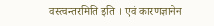वस्त्वन्तरमिति इति । एवं कारणज्ञानेन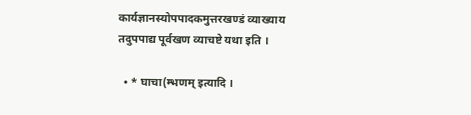कार्यज्ञानस्योपपादकमुत्तरखण्डं व्याख्याय तदुपपाद्य पूर्वखण व्याचष्टे यथा इति ।

  • * घाचा(म्भणम् इत्यादि ।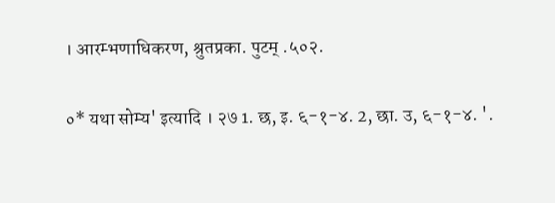। आरम्भणाधिकरण, श्रुतप्रका. पुटम् .५०२.

०* यथा सोम्य' इत्यादि । २७ 1. छ, इ. ६-१-४. 2, छा. उ, ६-१-४. '.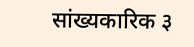सांख्यकारिक ३